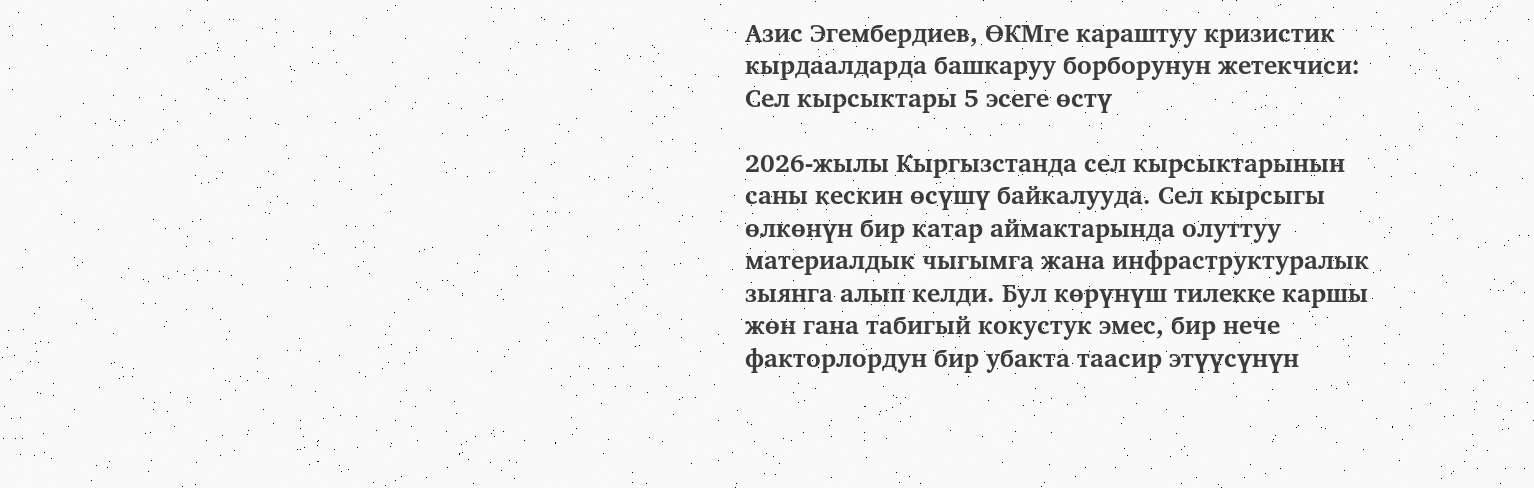Азис Эгембердиев, ӨКМге караштуу кризистик кырдаалдарда башкаруу борборунун жетекчиси: Сел кырсыктары 5 эсеге өстү

2026-жылы Кыргызстанда сел кырсыктарынын саны кескин өсүшү байкалууда. Сел кырсыгы өлкөнүн бир катар аймактарында олуттуу материалдык чыгымга жана инфраструктуралык зыянга алып келди. Бул көрүнүш тилекке каршы жөн гана табигый кокустук эмес, бир нече факторлордун бир убакта таасир этүүсүнүн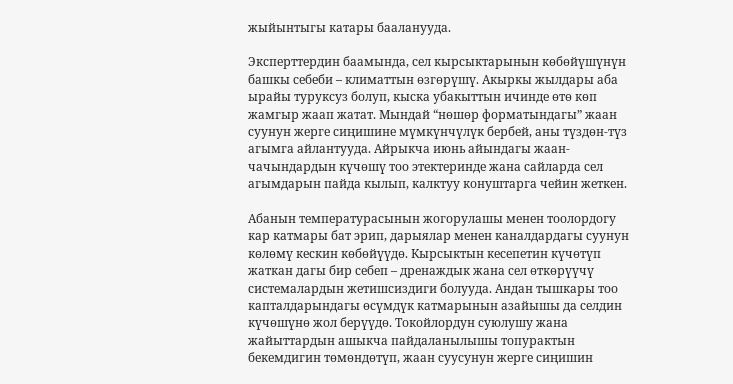жыйынтыгы катары бааланууда.

Эксперттердин баамында, сел кырсыктарынын көбөйүшүнүн башкы себеби – климаттын өзгөрүшү. Акыркы жылдары аба ырайы туруксуз болуп, кыска убакыттын ичинде өтө көп жамгыр жаап жатат. Мындай “нөшөр форматындагы” жаан суунун жерге сиңишине мүмкүнчүлүк бербей, аны түздөн-түз агымга айлантууда. Айрыкча июнь айындагы жаан-чачындардын күчөшү тоо этектеринде жана сайларда сел агымдарын пайда кылып, калктуу конуштарга чейин жеткен.

Абанын температурасынын жогорулашы менен тоолордогу кар катмары бат эрип, дарыялар менен каналдардагы суунун көлөмү кескин көбөйүүдө. Кырсыктын кесепетин күчөтүп жаткан дагы бир себеп – дренаждык жана сел өткөрүүчү системалардын жетишсиздиги болууда. Андан тышкары тоо капталдарындагы өсүмдүк катмарынын азайышы да селдин күчөшүнө жол берүүдө. Токойлордун суюлушу жана жайыттардын ашыкча пайдаланылышы топурактын бекемдигин төмөндөтүп, жаан суусунун жерге сиңишин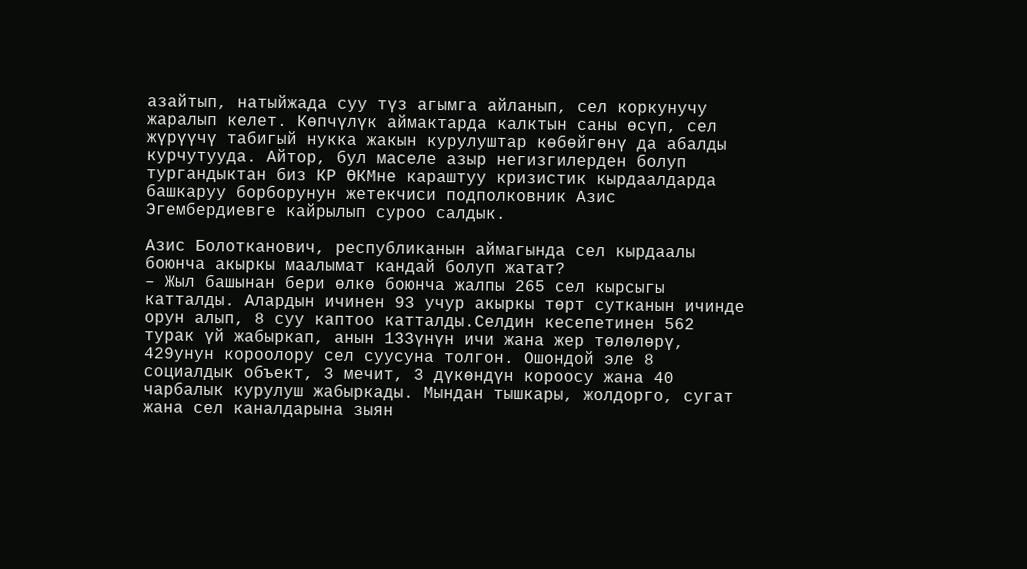азайтып, натыйжада суу түз агымга айланып, сел коркунучу жаралып келет. Көпчүлүк аймактарда калктын саны өсүп, сел жүрүүчү табигый нукка жакын курулуштар көбөйгөнү да абалды курчутууда. Айтор, бул маселе азыр негизгилерден болуп тургандыктан биз КР ӨКМне караштуу кризистик кырдаалдарда башкаруу борборунун жетекчиси подполковник Азис Эгембердиевге кайрылып суроо салдык.

Азис Болотканович, республиканын аймагында сел кырдаалы боюнча акыркы маалымат кандай болуп жатат?
– Жыл башынан бери өлкө боюнча жалпы 265 сел кырсыгы катталды. Алардын ичинен 93 учур акыркы төрт сутканын ичинде орун алып, 8 суу каптоо катталды.Селдин кесепетинен 562 турак үй жабыркап, анын 133үнүн ичи жана жер төлөлөрү, 429унун короолору сел суусуна толгон. Ошондой эле 8 социалдык объект, 3 мечит, 3 дүкөндүн короосу жана 40 чарбалык курулуш жабыркады. Мындан тышкары, жолдорго, сугат жана сел каналдарына зыян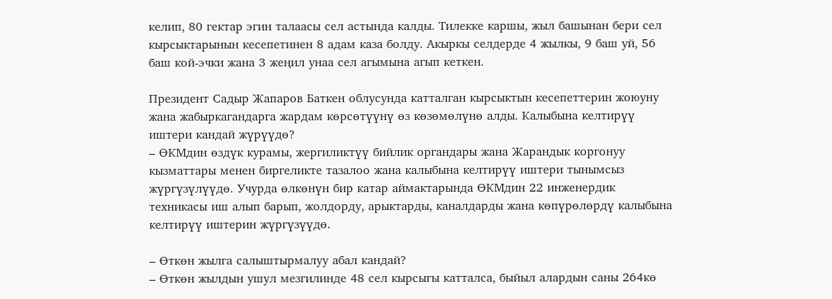келип, 80 гектар эгин талаасы сел астында калды. Тилекке каршы, жыл башынан бери сел кырсыктарынын кесепетинен 8 адам каза болду. Акыркы селдерде 4 жылкы, 9 баш уй, 56 баш кой-эчки жана 3 жеңил унаа сел агымына агып кеткен.

Президент Садыр Жапаров Баткен облусунда катталган кырсыктын кесепеттерин жоюуну жана жабыркагандарга жардам көрсөтүүнү өз көзөмөлүнө алды. Калыбына келтирүү иштери кандай жүрүүдө?
– ӨКМдин өздүк курамы, жергиликтүү бийлик органдары жана Жарандык коргонуу кызматтары менен биргеликте тазалоо жана калыбына келтирүү иштери тынымсыз жүргүзүлүүдө. Учурда өлкөнүн бир катар аймактарында ӨКМдин 22 инженердик техникасы иш алып барып, жолдорду, арыктарды, каналдарды жана көпүрөлөрдү калыбына келтирүү иштерин жүргүзүүдө.

– Өткөн жылга салыштырмалуу абал кандай?
– Өткөн жылдын ушул мезгилинде 48 сел кырсыгы катталса, быйыл алардын саны 264кө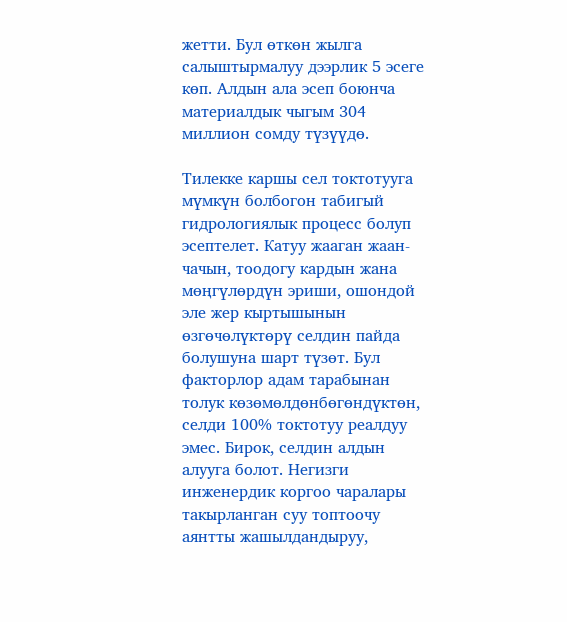жетти. Бул өткөн жылга салыштырмалуу дээрлик 5 эсеге көп. Алдын ала эсеп боюнча материалдык чыгым 304 миллион сомду түзүүдө.

Тилекке каршы сел токтотууга мүмкүн болбогон табигый гидрологиялык процесс болуп эсептелет. Катуу жааган жаан-чачын, тоодогу кардын жана мөңгүлөрдүн эриши, ошондой эле жер кыртышынын өзгөчөлүктөрү селдин пайда болушуна шарт түзөт. Бул факторлор адам тарабынан толук көзөмөлдөнбөгөндүктөн, селди 100% токтотуу реалдуу эмес. Бирок, селдин алдын алууга болот. Негизги инженердик коргоо чаралары такырланган суу топтоочу аянтты жашылдандыруу,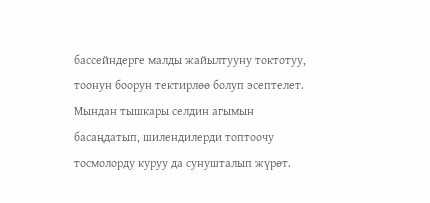бассейндерге малды жайылтууну токтотуу, тоонун боорун тектирлөө болуп эсептелет. Мындан тышкары селдин агымын басаңдатып, шилендилерди топтоочу тосмолорду куруу да сунушталып жүрөт.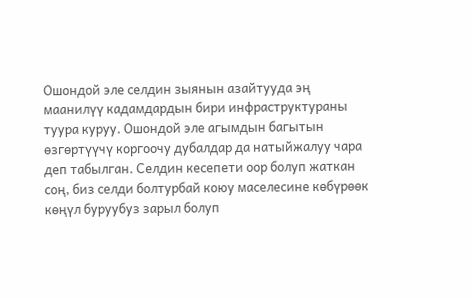Ошондой эле селдин зыянын азайтууда эң маанилүү кадамдардын бири инфраструктураны туура куруу. Ошондой эле агымдын багытын өзгөртүүчү коргоочу дубалдар да натыйжалуу чара деп табылган. Селдин кесепети оор болуп жаткан соң, биз селди болтурбай коюу маселесине көбүрөөк көңүл буруубуз зарыл болуп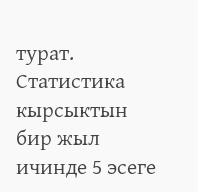турат. Статистика кырсыктын бир жыл ичинде 5 эсеге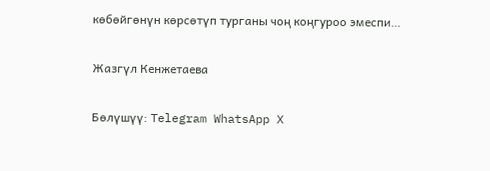көбөйгөнүн көрсөтүп турганы чоң коңгуроо эмеспи…

Жазгүл Кенжетаева

Бөлүшүү: Telegram WhatsApp X